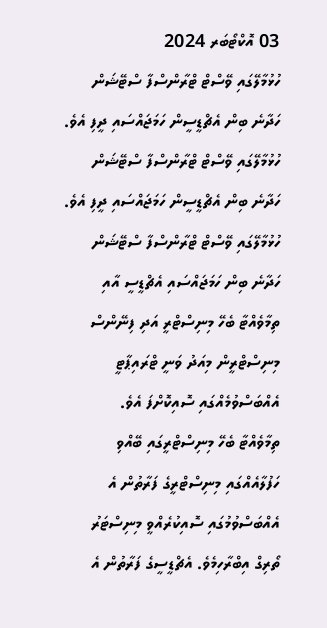03 އޮކްޓޯބަރ 2024
ހުޅުމާލޭގައި ވޭސްޓް ޓްރާންސްފާ ސްޓޭޝަން ހަދާނެ ބިން އެޗްޑީސީން ހަމަޖައްސައި ދީފި އެވެ.
ހުޅުމާލޭގައި ވޭސްޓް ޓްރާންސްފާ ސްޓޭޝަން ހަދާނެ ބިން އެޗްޑީސީން ހަމަޖައްސައި ދީފި އެވެ.
ހުޅުމާލޭގައި ވޭސްޓް ޓްރާންސްފާ ސްޓޭޝަން ހަދާނެ ބިން ހަމަޖައްސައި އެޗްޑީސީ އާއި ތިމާވެއްޓާ ބެހޭ މިނިސްޓްރީ އަދި ފިނޭންސް މިނިސްޓްރީން މިއަދު ވަނީ ޓްރައިޕާޓީ އެއްބަސްވުމެއްގައި ސޮއިކޮށްފަ އެވެ.
ތިމާވެއްޓާ ބެހޭ މިނިސްޓްރީގައި ބޭއްވި ހަފުލާއެއްގައި މިނިސްޓްރީގެ ފަރާތުން އެ އެއްބަސްވުމުގައި ސޮއިކުރެއްވީ މިނިސްޓަރު ތޯރިގް އިބްރާހިމެވެ. އެޗްޑީސީގެ ފަރާތުން އެ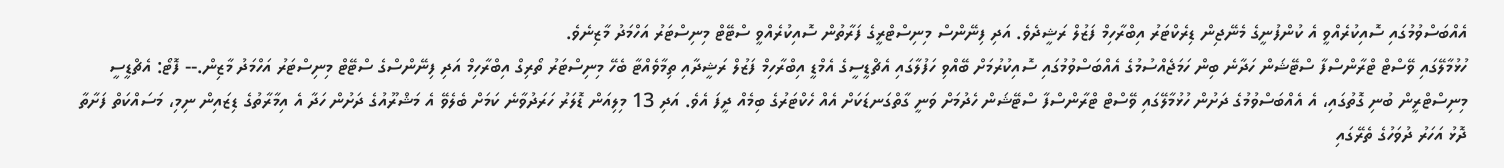އެއްބަސްވުމުގައި ސޮއިކުރެއްވީ އެ ކުންފުނީގެ މެނޭޖިން ޑިރެކްޓަރު އިބްރާހިމް ފަޒުލް ރަޝީދެވެ. އަދި ފިނޭންސް މިނިސްޓްރީގެ ފަރާތުން ސޮއިކުރެއްވީ ސްޓޭޓް މިނިސްޓަރު އަހްމަދު މާޒިނެވެ.
ހުޅުމާލޭގައި ވޭސްޓް ޓްރާންސްފާ ސްޓޭޝަން ހަދާނެ ބިން ހަމަޖެއްސުމުގެ އެއްބަސްވުމުގައި ސޮއިކުރުމަށް ބޭއްވި ހަފުލާގައި އެޗްޑީސީގެ އެމްޑީ އިބްރާހިމް ފަޒުލް ރަޝީދާއި ތިމާވެއްޓާ ބެހޭ މިނިސްޓަރު ތޯރިގް އިބްރާހިމް އަދި ފިނޭންސްގެ ސްޓޭޓް މިނިސްޓަރު އަހްމަދު މާޒިން.-- ފޮޓޯ: އެޗްޑީސީ
މިނިސްޓްރީން ބުނި ގޮތުގައި، އެ އެއްބަސްވުމުގެ ދަށުން ހުޅުމާލޭގައި ވޭސްޓް ޓްރާންސްފާ ސްޓޭޝަން ހެދުމަށް ވަނީ ގާތްގަނޑަކަށް އެއް ހެކްޓަރުގެ ބިމެއް ދީފަ އެވެ. އަދި 13 މިލިއަން ޑޮލަރު ހަރަދުވާނެ ކަމަށް ބެލެވޭ އެ މަޝްރޫއުގެ ދަށުން ހަދާ އެ އިމާރާތުގެ ޑިޒައިން ނިމި، މަސައްކަތް ފަށާތާ ދޮޅު އަހަރު ދުވަހުގެ ތެރޭގައި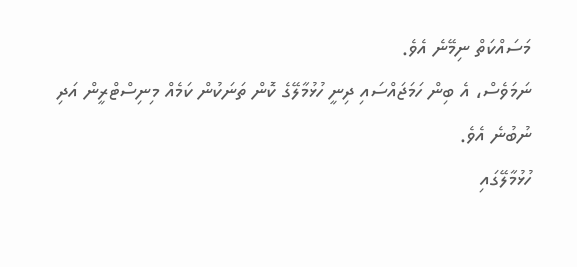މަސައްކަތް ނިމޭނެ އެވެ.
ނަމަވެސް، އެ ބިން ހަމަޖައްސައި ދިނީ ހުޅުމާލޭގެ ކޮން ތަނަކުން ކަމެއް މިނިސްޓްރީން އަދި ނުބުނެ އެވެ.
ހުޅުމާލޭގައި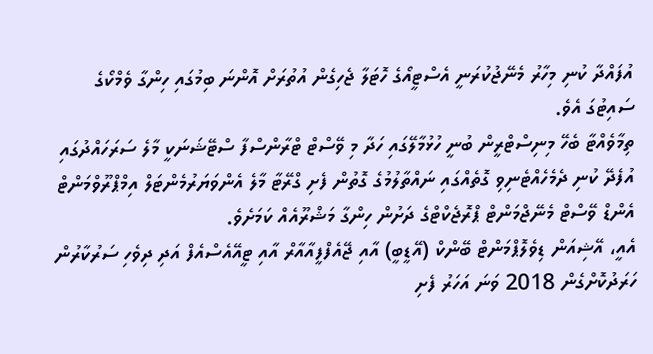އުފައްދާ ކުނި މިހާރު މެނޭޖުކުރަނީ އެސްޓީއޯގެ ހޮޓަލާ ޖެހިގެން އުތުރަށް އޮންނަ ބިމުގައި ހިންގާ ވެމްކޯގެ ސައިޓުގަ އެވެ.
ތިމާވެއްޓާ ބެހޭ މިނިސްޓްރީން ބުނީ ހުޅުމާލޭގައި ހަދާ މި ވޭސްޓް ޓްރާންސްފާ ސްޓޭޝަނަކީ މާލެ ސަރަހައްދުގައި އުފެދޭ ކުނި ދެމެހެއްޓެނިވި ގޮތެއްގައި ނައްތާލުމުގެ ގޮތުން ފެށި ގްރޭޓާ މާލެ އެންވަޔަރުމެންޓަލް އިމްޕްރޫވްމަންޓް އެންޑް ވޭސްޓް މެނޭޖްމަންޓް ޕްރޮޖެކްޓްގެ ދަށުން ހިންގާ މަޝްރޫއެއް ކަމަށެވެ.
އެއީ، އޭޝިއަން ޑިވެލޮޕްމަންޓް ބޭންކް (އޭޑީބީ) އާއި ޖޭއެފްފީއާއާރް އާއި ޓީއޭއެސްއެފް އަދި ދިވެހި ސަރުކާރުން ހަރަދުކޮށްގެން 2018 ވަނަ އަހަރު ފެށި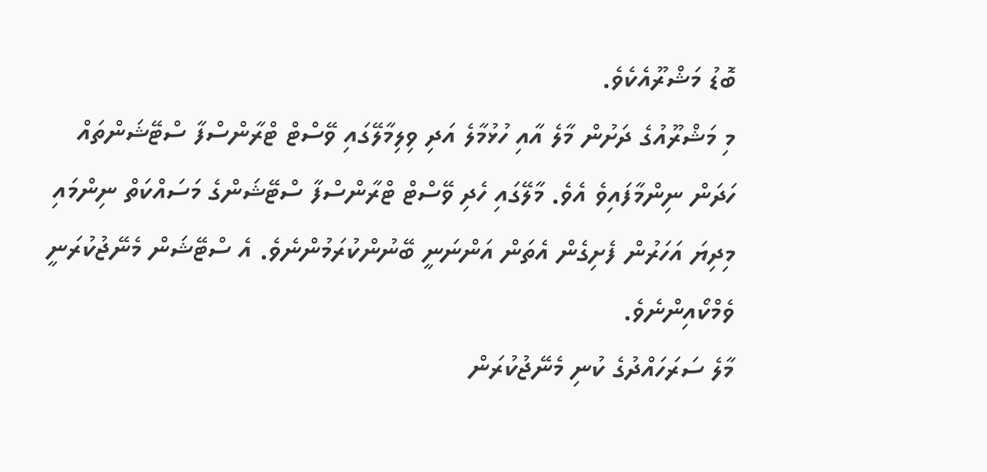ބޮޑު މަޝްރޫއެކެވެ.
މި މަޝްރޫއުގެ ދަށުން މާލެ އާއި ހުޅުމާލެ އަދި ވިލިމާލޭގައި ވޭސްޓް ޓްރާންސްފާ ސްޓޭޝަންތައް ހަދަން ނިންމާފައިވެ އެވެ. މާލޭގައި ހެދި ވޭސްޓް ޓްރާންސްފާ ސްޓޭޝަންގެ މަސައްކަތް ނިންމައި މިދިޔަ އަހަރުން ފެށިގެން އެތަން އަންނަނީ ބޭނުންކުރަމުންނެވެ. އެ ސްޓޭޝަން މެނޭޖުކުރަނީ ވެމްކޯއިންނެވެ.
މާލެ ސަރަހައްދުގެ ކުނި މެނޭޖުކުރަން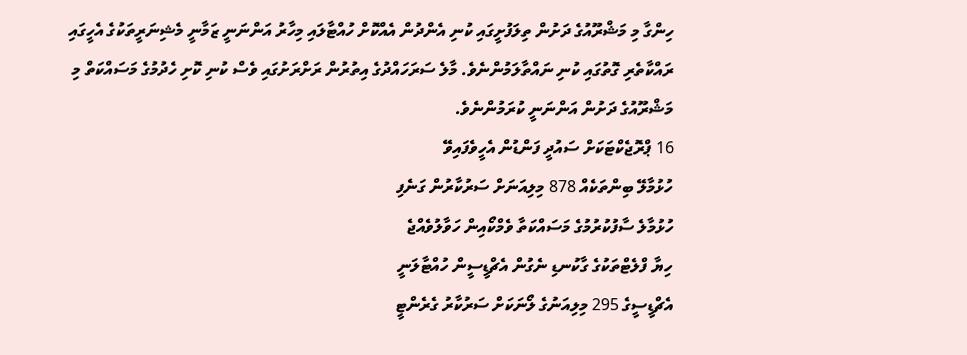ހިންގާ މި މަޝްރޫއުގެ ދަށުން ތިލަފުށީގައި ކުނި އެންދުން އެއްކޮށް ހުއްޓާލައި މިހާރު އަންނަނީ ޒަމާނީ މެޝިނަރީތަކުގެ އެހީގައި ރައްކާތެރި ގޮތުގައި ކުނި ނައްތާލަމުންނެވެ. މާލެ ސަރަހައްދުގެ އިތުރުން ރަށްރަށުގައި ވެސް ކުނި ކޮށި ހެދުމުގެ މަސައްކަތް މި މަޝްރޫއުގެ ދަށުން އަންނަނީ ކުރަމުންނެވެ.
16 ޕްރޮޖެކްޓަކަށް ސައުދީ ފަންޑުން އެހީވެފައިވޭ
ހުޅުމާލޭ ބިންތަކެއް 878 މިލިއަނަށް ސަރުކާރުން ގަނެފި
ހުޅުމާލެ ސާފުކުރުމުގެ މަސައްކަތާ ވެމްކޯއިން ހަވާލުވެއްޖެ
ހިޔާ ފްލެޓްތަކުގެ ގާކުނޑި ނެގުން އެޗްޑީސީން ހުއްޓާލަނީ
އެޗްޑީސީގެ 295 މިލިއަނުގެ ލޯނަކަށް ސަރުކާރު ގެރެންޓީ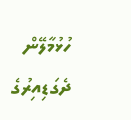ހުޅުމާލޭން ދެގަޑިއިރުގެ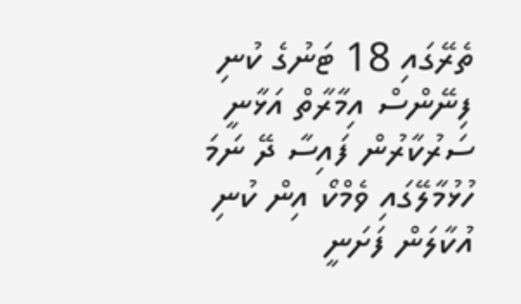ތެރޭގައި 18 ޓަނުގެ ކުނި
ފިނޭންސް އިމާރާތް އަޅާނީ ސަރުކާރުން ފައިސާ ދޭ ނަމަ
ހުޅުމާލޭގައި ވެމްކޯ އިން ކުނި އުކާލަން ފަށަނީ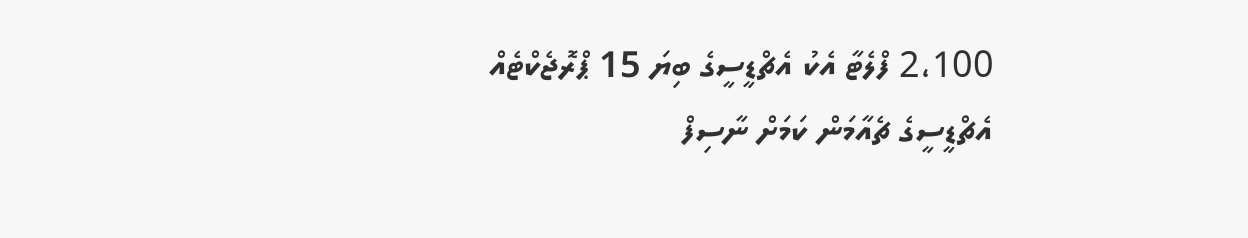2،100 ފްލެޓާ އެކު އެޗްޑީސީގެ ބިޔަ 15 ޕްރޮޖެކްޓެއް
އެޗްޑީސީގެ ޗެއާމަން ކަމަށް ނާސިފް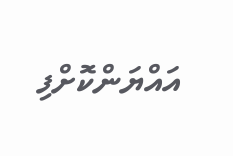އައްޔަންކޮށްފި